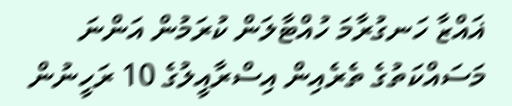ޣައްޒާ ހަނގުރާމަ ހުއްޓާލަން ކުރަމުން އަންނަ މަސައްކަތުގެ ތެރެއިން އިސްރާއީލުގެ 10 ރަހީނުން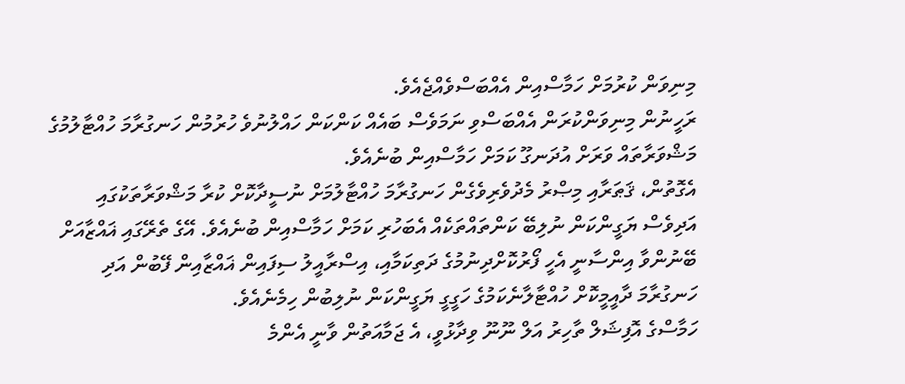މިނިވަން ކުރުމަށް ހަމާސްއިން އެއްބަސްވެއްޖެއެވެ.
ރަހީނުން މިނިވަންކުރަން އެއްބަސްވި ނަމަވެސް ބައެއް ކަންކަން ހައްލުނުވެ ހުރުމުން ހަނގުރާމަ ހުއްޓާލުމުގެ މަޝްވަރާތައް ވަރަށް އުދަނގޫ ކަމަށް ހަމާސްއިން ބުނެއެވެ.
އެގޮތުން، ޤަޠަރާއި މިޞްރު މެދުވެރިވެގެން ހަނގުރާމަ ހުއްޓާލުމަށް ނުސީދާކޮށް ކުރާ މަޝްވަރާތަކުގައި އަދިވެސް ޔަގީންކަން ނުލިބޭ ކަންތައްތަކެއް އެބަހުރި ކަމަށް ހަމާސްއިން ބުނެއެވެ. އޭގެ ތެރޭގައި ޣައްޒާއަށް ބޭނުންވާ އިންސާނީ އެހީ ފޯރުކޮށްދިނުމުގެ ދަތިކަމާއި، އިސްރާއީލު ސިފައިން ޣައްޒާއިން ފޭބުން އަދި ހަނގުރާމަ ދާއީމީކޮށް ހުއްޓާލާނެކަމުގެ ހަގީގީ ޔަގީންކަން ނުލިބުން ހިމެނެއެވެ.
ހަމާސްގެ އޮފިޝަލް ތާހިރު އަލް ނޫނޫ ވިދާޅުވީ، އެ ޖަމާއަތުން ވާނީ އެންމެ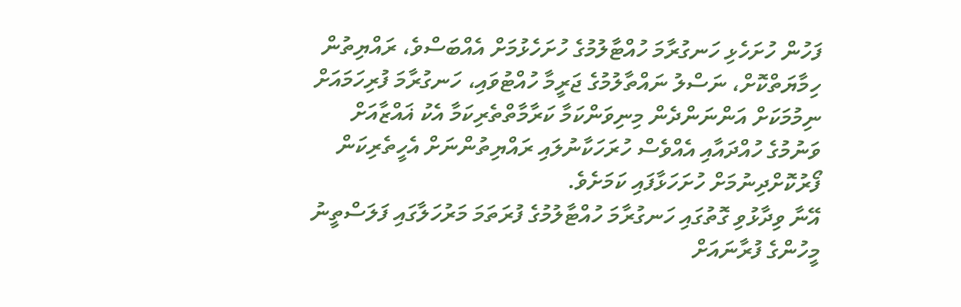ފަހުން ހުށަހެޅި ހަނގުރާމަ ހުއްޓާލުމުގެ ހުށަހެޅުމަށް އެއްބަސްވެ، ރައްޔިތުން ހިމާޔަތްކޮށް، ނަސްލު ނައްތާލުމުގެ ޖަރީމާ ހުއްޓުވައި، ހަނގުރާމަ ފުރިހަމައަށް ނިމުމަކަށް އަންނަންދެން މިނިވަންކަމާ ކަރާމާތްތެރިކަމާ އެކު ޣައްޒާއަށް ވަނުމުގެ ހުއްދައާއި އެއްވެސް ހުރަހަކާނުލައި ރައްޔިތުންނަށް އެހީތެރިކަން ފޯރުކޮށްދިނުމަށް ހުށަހަޅާފައި ކަމަށެވެ.
އޭނާ ވިދާޅުވި ގޮތުގައި ހަނގުރާމަ ހުއްޓާލުމުގެ ފުރަތަމަ މަރުހަލާގައި ފަލަސްތީނު މީހުންގެ ފުރާނައަށް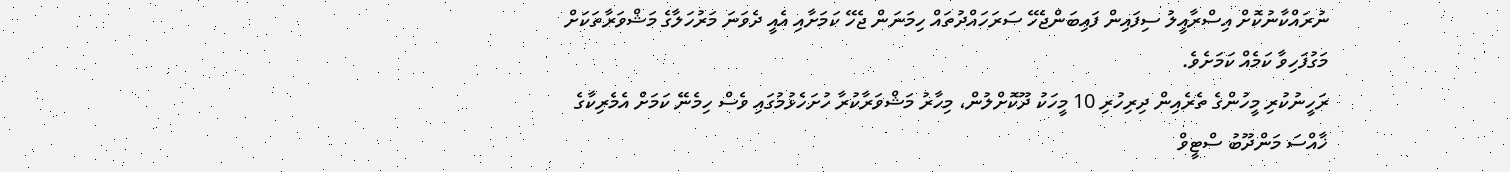ނުރައްކާނުކޮށް އިސްރާއީލު ސިފައިން ފައިބަންޖެހޭ ސަރަހައްދުތައް ހިމަނަން ޖެހޭ ކަމަށާއި އެއީ ދެވަނަ މަރުހަލާގެ މަޝްވަރާތަކަށް މަގުފަހިވާ ކަމެއް ކަމަށެވެ.
ރަހީނުކުރި މީހުންގެ ތެރެއިން ދިރިހުރި 10 މީހަކު ދޫކޮށްލުން، މިހާރު މަޝްވަރާކުރާ ހުށަހެޅުމުގައި ވެސް ހިމެނޭ ކަމަށް އެމެރިކާގެ ޚާއްސަ މަންދޫބު ސްޓީވް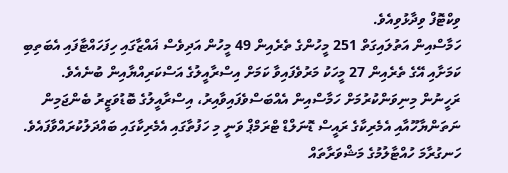ވިކްޓޮފް ވިދާޅުވިއެވެ.
ހަމާސްއިން އަތުލައިގަތް 251 މީހުންގެ ތެރެއިން 49 މީހުން އަދިވެސް ޣައްޒާގައި ހިފަހައްޓާފައި އެބަތިބި ކަމަށާއި އޭގެ ތެރެއިން 27 މީހަކު މަރުވެފައިވާ ކަމަށް އިސްރާއީލުގެ އަސްކަރިއްޔާއިން ބުނެއެވެ.
ރަހީނުން މިނިވަންކުރުމަށް ހަމާސްއިން އެއްބަސްވެފައިވާއިރު، އިސްރާއީލުގެ ބޮޑުވަޒީރު ބެންޖަމިން ނަތަންޔާހޫއާއި އެމެރިކާގެ ރައީސް ޑޮނަލްޑް ޓްރަމްޕް ވަނީ މި ހަފުތާގައި އެމެރިކާގައި ބައްދަލުކުރައްވާފައެވެ.
ހަނގުރާމަ ހުއްޓާލުމުގެ މަޝްވަރާތައް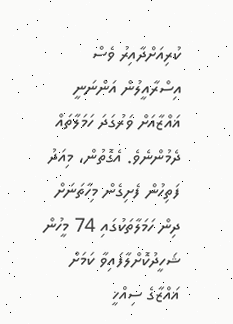ކުރިއަށްދާއިރު ވެސް އިސްރާއީލުން އަންނަނީ ޣައްޒާއަށް ވަރުގަދަ ހަމަލާތައް ދެމުންނެވެ. އެގޮތުން، މިއަދު ފަތިހުން ފެށިގެން މިހާތަނަށް ދިން ހަމަލާތަކުގައި 74 މީހުން ޝަހީދުކޮށްލާފައިވާ ކަމަށް ޣައްޒާގެ ސިއްޚީ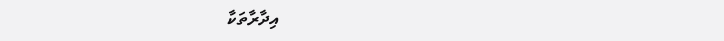އިދާރާތަކާ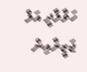ހަވާލާދީ އަލް ޖަޒީރާއިން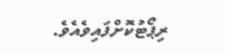ރިޕޯޓުކޮށްފައިވެއެވެ.